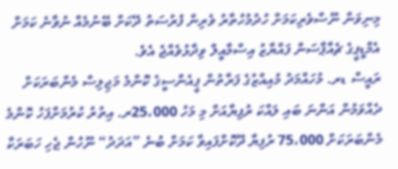މިނިވަން ނޫސްވެރިކަމަށް ހުދުމުހުތާރު ވެރިން ފުރުސަތު ދޭކަށް ބޭނުމެއް ނުވާނެ ކަމަށް އެމްޑީޕީގެ ޗެއާޕާސަން ފައްޔާޒު އިސްމާއީލް ވިދާޅުވެއްޖެ އެވެ.
ރައީސް ޑރ. މުހައްމަދު މުއިއްޒުގެ ފަރާތުން ޕީއެންސީގެ ކޮންމެ މަޖިލިސް މެންބަރަކަށް ދެއްވަމުން އަންނަ ބައި ލައްކަ ރުފިޔާއަށް މި މަހު 25،000ރ. އިތުރު ކުރުމަށްފަހު ކޮންމެ މެންބަރަކަށް 75،000 ރުފިޔާ ދޫކޮށްފައިވާ ކަމަށް ބުނެ ”އަދަދު“ ނޫހުން ޖެހި ހަބަރަކާ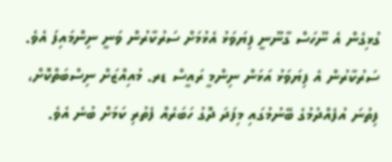ގުޅިގެން އެ ނޫހަސް ގާނޫނީ ފިޔަވަޅު އެޅުމަށް ސަރުކާރުން ވަނީ ނިންމައިފަ އެވެ.
ސަރުކާރުން އެ ފިޔަވަޅު އަޅަން ނިންމީ ރައީސް ޑރ. މުއިއްޒަށް ނިސްބަތްކޮށް، ފިތުނަ އުފެއްދުމުގެ ބޭނުމުގައި މިފަދަ ދޮގު ހަބަރެއް ފެތުރި ކަމަށް ބުނެ އެވެ.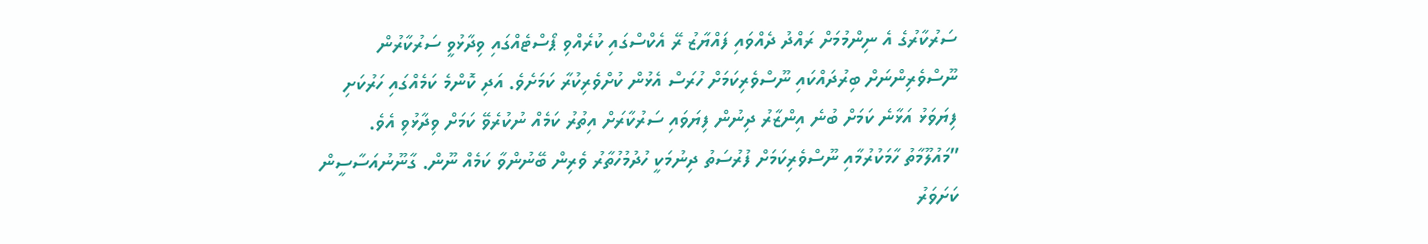ސަރުކާރުގެ އެ ނިންމުމަށް ރައްދު ދެއްވައި ފައްޔާޒު ރޭ އެކްސްގައި ކުރެއްވި ޕޯސްޓެއްގައި ވިދާޅުވީ ސަރުކާރުން ނޫސްވެރިންނަށް ބިރުދައްކައި ނޫސްވެރިކަމަށް ހުރަސް އެޅުން ކުށްވެރިކުރާ ކަމަށެވެ. އަދި ކޮންމެ ކަމެއްގައި ހަރުކަށި ފިޔަވަޅު އަޅާނެ ކަމަށް ބުނެ އިންޒާރު ދިނުން ފިޔަވައި ސަރުކާރަށް އިތުރު ކަމެއް ނުކުރެވޭ ކަމަށް ވިދާޅުވި އެވެ.
”މައުލޫމާތު ހާމަކުރުމާއި ނޫސްވެރިކަމަށް ފުރުސަތު ދިނުމަކީ ހުދުމުހުތާރު ވެރިން ބޭނުންވާ ކަމެއް ނޫން. ގާނޫނުއަސާސީން ކަށަވަރު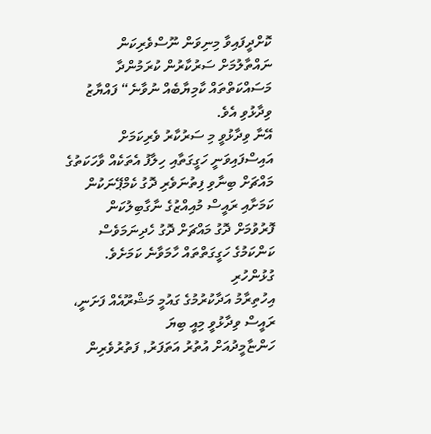ކޮށްދީފައިވާ މިނިވަން ނޫސްވެރިކަން ނައްތާލުމަށް ސަރުކާރުން ކުރަމުންދާ މަސައްކަތްތައް ކާމިޔާބެއް ނުވާނެ“ ފައްޔާޒު ވިދާޅުވި އެވެ.
އޭނާ ވިދާޅުވީ މި ސަރުކާރު ވެރިކަމަށް އައިސްފައިވަނީ ހަގީގަތާއި ހިލާފު އެތަކެއް ވާހަކަތުގެ މައްޗަށް ބިނާވި ފިތުނަވެރި ދޮގު ކެމްޕޭނަކުން ކަމަށާއި ރައީސް މުއިއްޒުގެ ނާގާބިލުކަން ފޮރުވުމަށް ދޮގު މައްޗަށް ދޮގު ހެދިނަމަވެސް ކަންކަމުގެ ހަގީގަތްތައް ހާމަވާނެ ކަމަށެވެ.
ގުޅުންހުރި
އިހުތިރާމު އަދާކުރުމުގެ ގައުމީ މަޝްރޫއެއް ފަށަނީ، ރައީސް ވިދާޅުވީ މިއީ ބިޔަ
ހަންޏާމީދުއަށް އުތުރު އަތަފަރު, ފަތުރުވެރިން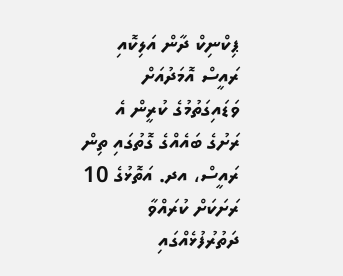ޕިކްނިކް ދާން އަލިކޮއި
ރައީސް އޮމަދުއަށް ވަޑައިގަތުމުގެ ކުރީން އެ ރަށުގެ ބައެއްގެ ގޮތުގައި ތިން
ރައީސް، އދ. އަތޮޅުގެ 10 ރަށަކަށް ކުރައްވާ ދަތުރުފުޅެއްގައި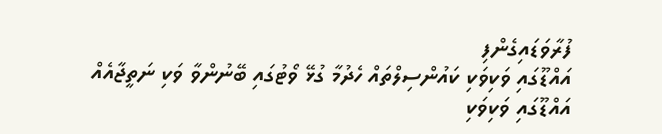ފުރާވަޑައިގެންފި
އައްޑޫގައި ވަކިވަކި ކައުންސިލްތައް ހެދުމާ ގުޅޭ ވޯޓުގައި ބޭނުންވާ ވަކި ނަތީޖާއެއް
އައްޑޫގައި ވަކިވަކި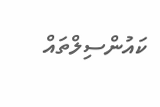ކައުންސިލްތައް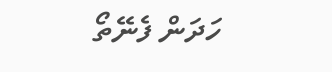ހަދަން ފެނޭތޯ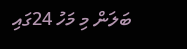ބަލަން މި މަހު 24ގައި